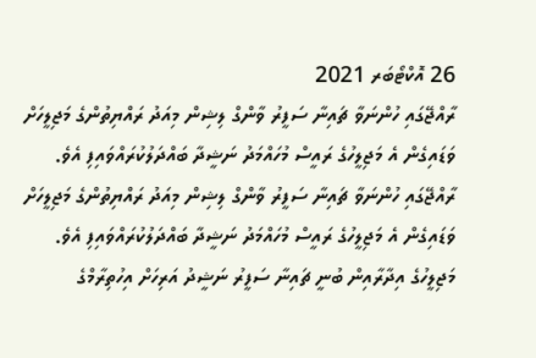26 އޮކްޓޯބަރ 2021
ރާއްޖޭގައި ހުންނަވާ ޗައިނާ ސަފީރު ވާންގް ލިޝިން މިއަދު ރައްޔިތުންގެ މަޖިލީހަށް ވަޑައިގެން އެ މަޖިލީހުގެ ރައީސް މުހައްމަދު ނަޝީދާ ބައްދަލުކުރައްވައިފި އެވެ.
ރާއްޖޭގައި ހުންނަވާ ޗައިނާ ސަފީރު ވާންގް ލިޝިން މިއަދު ރައްޔިތުންގެ މަޖިލީހަށް ވަޑައިގެން އެ މަޖިލީހުގެ ރައީސް މުހައްމަދު ނަޝީދާ ބައްދަލުކުރައްވައިފި އެވެ.
މަޖިލީހުގެ އިދާރާއިން ބުނީ ޗައިނާ ސަފީރު ނަޝީދު އަރިހަށް އިހުތިރާމްގެ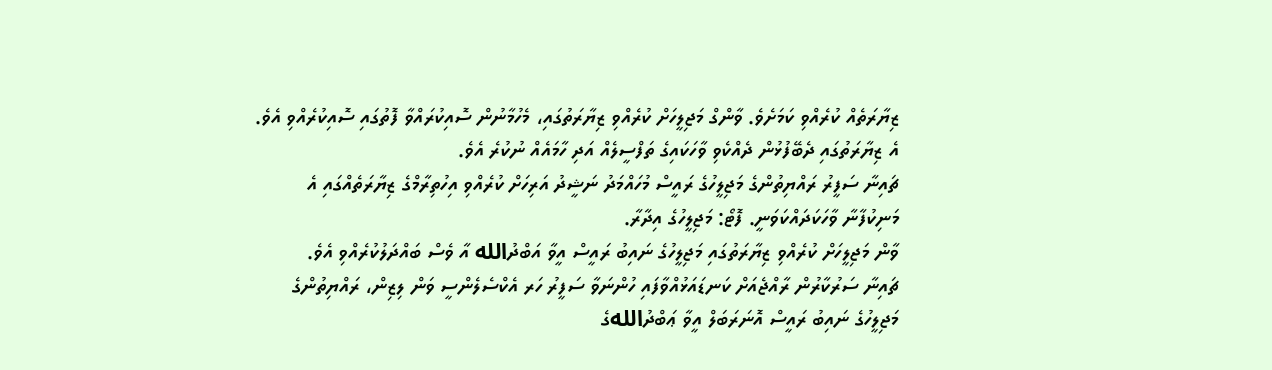ޒިޔާރަތެއް ކުރެއްވި ކަމަށެވެ. ވާންގް މަޖިލީހަށް ކުރެއްވި ޒިޔާރަތުގައި، މެހުމާނުން ސޮއިކުރައްވާ ފޮތުގައި ސޮއިކުރެއްވި އެވެ. އެ ޒިޔާރަތުގައި ދެބޭފުޅުން ދެއްކެވި ވާހަކައިގެ ތަފްސީލެއް އަދި ހާމައެއް ނުކުރެ އެވެ.
ޗައިނާ ސަފީރު ރައްޔިތުންގެ މަޖިލީހުގެ ރައީސް މުހައްމަދު ނަޝީދު އަރިހަށް ކުރެއްވި އިހުތިރާމްގެ ޒިޔާރަތެއްގައި އެ މަނިކުފާނާ ވާހަކަދައްކަވަނީ. ފޮޓޯ: މަޖިލީހުގެ އިދާރާ.
ވާން މަޖިލީހަށް ކުރެއްވި ޒިޔާރަތުގައި މަޖިލީހުގެ ނައިބު ރައީސް އީވާ އަބްދުالله އާ ވެސް ބައްދަލުކުރެއްވި އެވެ.
ޗައިނާ ސަރުކާރުން ރާއްޖެއަށް ކަނޑައަޅުއްވާފައި ހުންނަވާ ސަފީރު ހަރ އެކްސެލެންސީ ވަން ލިޒިން، ރައްޔިތުންގެ މަޖިލީހުގެ ނައިބު ރައީސް އޮނަރަބަލް އީވާ ޢަބްދުاللهގެ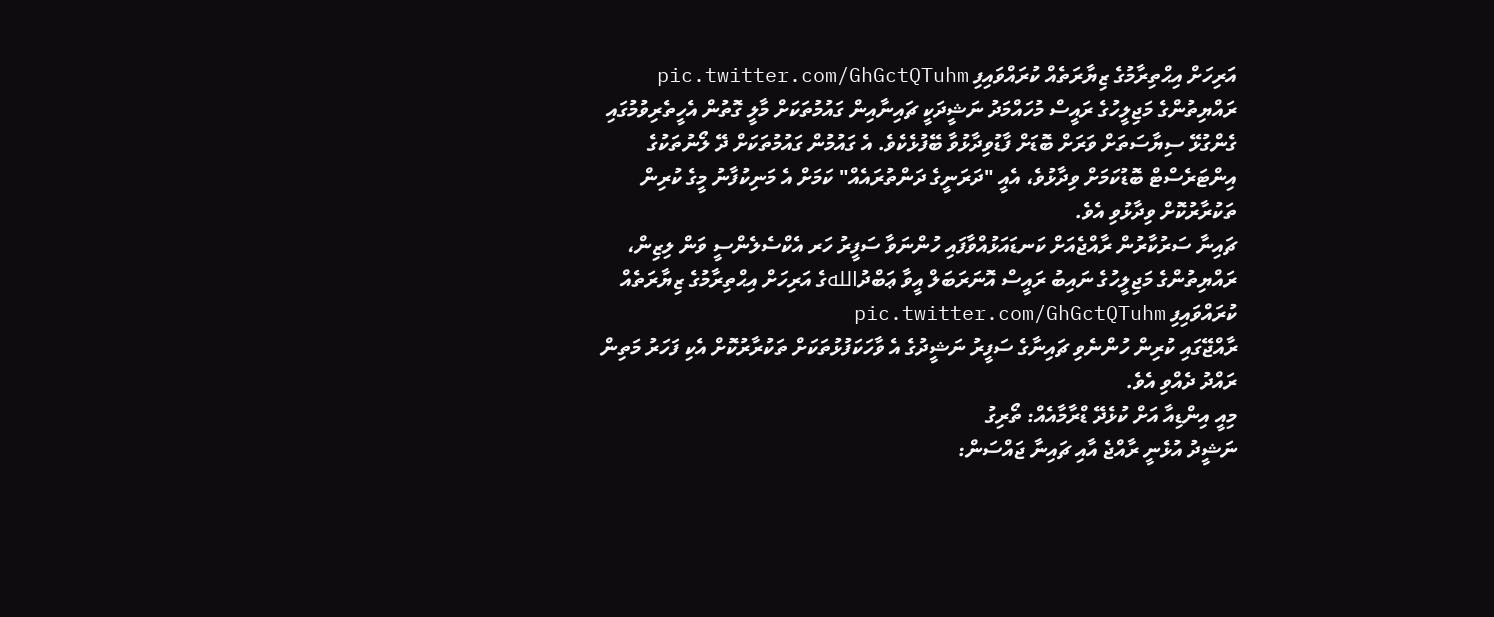އަރިހަށް އިޙްތިރާމުގެ ޒިޔާރަތެއް ކުރައްވައިފި pic.twitter.com/GhGctQTuhm
ރައްޔިތުންގެ މަޖިލީހުގެ ރައީސް މުހައްމަދު ނަޝީދަކީ ޗައިނާއިން ގައުމުތަކަށް މާލީ ގޮތުން އެހީތެރިވުމުގައި ގެންގުޅޭ ސިޔާސަތަށް ވަރަށް ބޮޑަށް ފާޑުވިދާޅުވާ ބޭފުޅެކެވެ. އެ ގައުމުން ގައުމުތަކަށް ދޭ ލޯނުތަކުގެ އިންޓަރެސްޓް ބޮޑުކަމަށް ވިދާޅުވެ، އެއީ "ދަރަނީގެ ދަންތުރައެއް" ކަމަށް އެ މަނިކުފާނު މީގެ ކުރިން ތަކުރާރުކޮށް ވިދާޅުވި އެވެ.
ޗައިނާ ސަރުކާރުން ރާއްޖެއަށް ކަނޑައަޅުއްވާފައި ހުންނަވާ ސަފީރު ހަރ އެކްސެލެންސީ ވަން ލިޒިން، ރައްޔިތުންގެ މަޖިލީހުގެ ނައިބު ރައީސް އޮނަރަބަލް އީވާ ޢަބްދުاللهގެ އަރިހަށް އިޙްތިރާމުގެ ޒިޔާރަތެއް ކުރައްވައިފި pic.twitter.com/GhGctQTuhm
ރާއްޖޭގައި ކުރިން ހުންނެވި ޗައިނާގެ ސަފީރު ނަޝީދުގެ އެ ވާހަކަފުޅުތަކަށް ތަކުރާރުކޮށް އެކި ފަހަރު މަތިން ރައްދު ދެއްވި އެވެ.
މިއީ އިންޑިއާ އަށް ކުޅެދޭ ޑްރާމާއެއް: ތޯރިގު
ނަޝީދު އުޅެނީ ރާއްޖެ އާއި ޗައިނާ ޖައްސަން: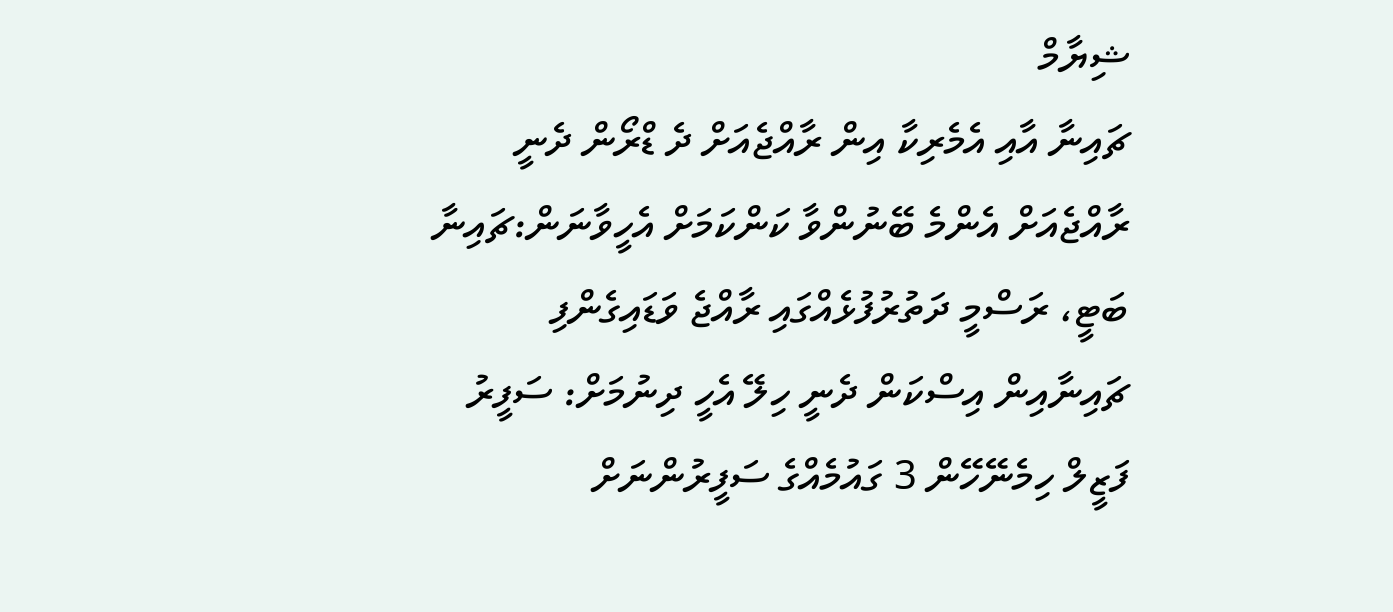ޝިޔާމް
ޗައިނާ އާއި އެމެރިކާ އިން ރާއްޖެއަށް ދެ ޑްރޯން ދެނީ
ރާއްޖެއަށް އެންމެ ބޭނުންވާ ކަންކަމަށް އެހީވާނަން:ޗައިނާ
ބަޓީ، ރަސްމީ ދަތުރުފުޅެއްގައި ރާއްޖެ ވަޑައިގެންފި
ޗައިނާއިން އިސްކަން ދެނީ ހިލޭ އެހީ ދިނުމަށް: ސަފީރު
ފަޒީލް ހިމެނޭހޭން 3 ގައުމެއްގެ ސަފީރުންނަށް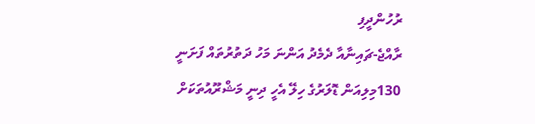ރުހުންދީފި
ރާއްޖެ-ޗައިނާއާ ދެމެދު އަންނަ މަހު ދަތުރުތައް ފަށަނީ
130މިލިއަން ޑޮލަރުގެ ހިލޭ އެހީ ދިނީ މަޝްރޫއުތަކަށް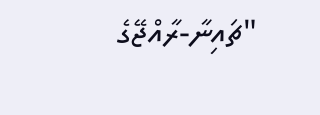"ޗައިނާ-ރާއްޖޭގެ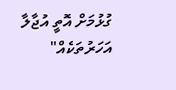ގުޅުމަށް އޮތީ އުޖާލާ އަހަރުތަކެއް"